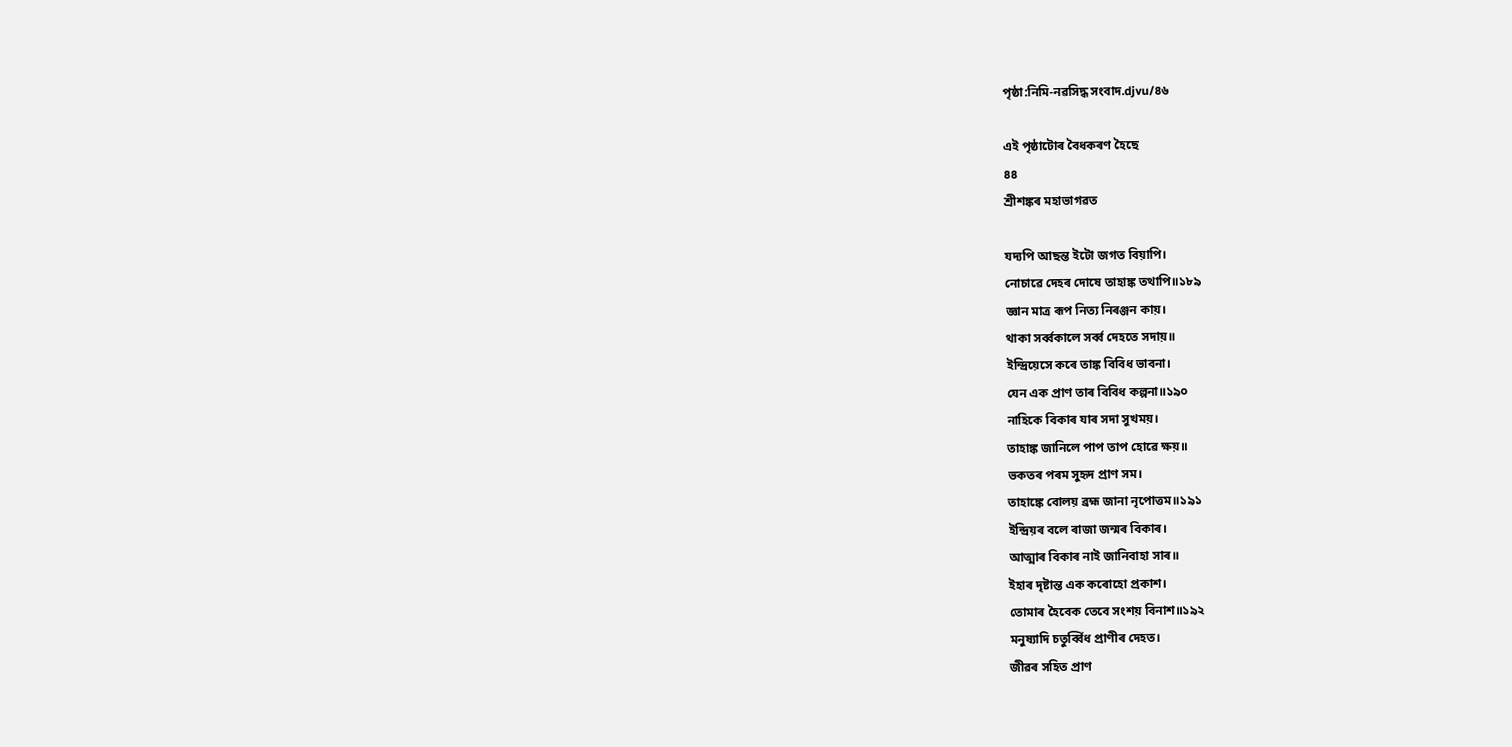পৃষ্ঠা:নিমি-নৱসিদ্ধ সংবাদ.djvu/৪৬

এই পৃষ্ঠাটোৰ বৈধকৰণ হৈছে
৪৪
শ্ৰীশঙ্কৰ মহাভাগৱত

যদ্যপি আছন্ত ইটো জগত বিয়াপি।
নোচাৱে দেহৰ দোষে তাহাঙ্ক তথাপি॥১৮৯
জ্ঞান মাত্ৰ ৰূপ নিত্য নিৰঞ্জন কায়।
থাকা সৰ্ব্বকালে সৰ্ব্ব দেহতে সদায়॥
ইন্দ্ৰিয়েসে কৰে তাঙ্ক বিবিধ ভাবনা।
যেন এক প্ৰাণ তাৰ বিবিধ কল্পনা॥১৯০
নাহিকে বিকাৰ যাৰ সদা সুখময়।
তাহাঙ্ক জানিলে পাপ তাপ হোৱে ক্ষয়॥
ভকতৰ পৰম সুহৃদ প্ৰাণ সম।
তাহাঙ্কে বোলয় ব্ৰহ্ম জানা নৃপোত্তম॥১৯১
ইন্দ্ৰিয়ৰ বলে ৰাজা জন্মৰ বিকাৰ।
আত্মাৰ বিকাৰ নাই জানিবাহা সাৰ॥
ইহাৰ দৃষ্টান্ত এক কৰোহো প্ৰকাশ।
তোমাৰ হৈবেক তেবে সংশয় বিনাশ॥১৯২
মনুষ্যাদি চতুৰ্ব্বিধ প্ৰাণীৰ দেহত।
জীৱৰ সহিত প্ৰাণ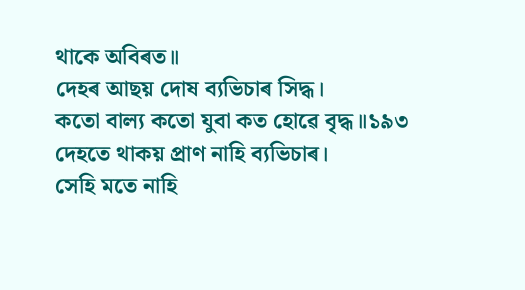থাকে অবিৰত॥
দেহৰ আছয় দোষ ব্যভিচাৰ সিদ্ধ।
কতো বাল্য কতো যুবা কত হোৱে বৃদ্ধ॥১৯৩
দেহতে থাকয় প্ৰাণ নাহি ব্যভিচাৰ।
সেহি মতে নাহি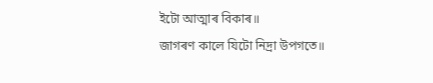ইটো আত্মাৰ বিকাৰ॥
জাগৰণ কালে যিটো নিদ্ৰা উপগতে॥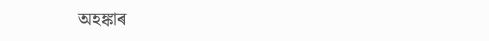অহঙ্কাৰ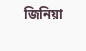জিনিয়া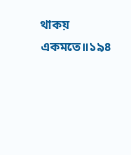থাকয় একমতে॥১৯৪